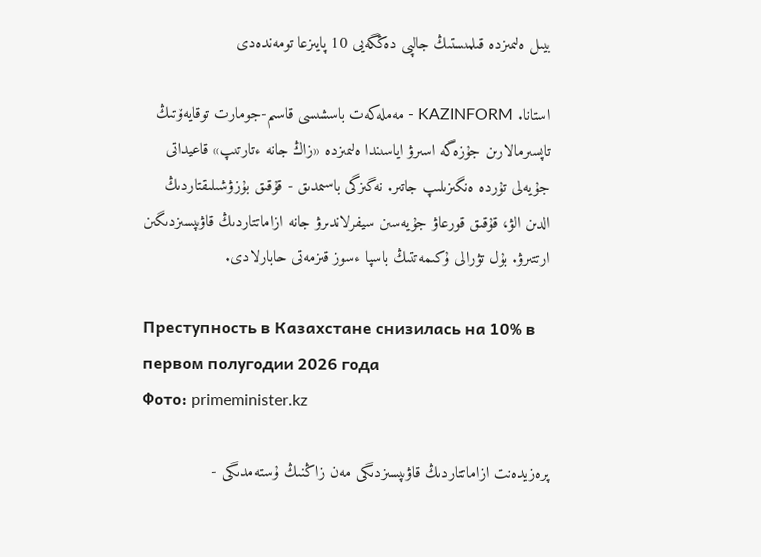بيىل ەلىمىزدە قىلمىستىڭ جالپى دەڭگەيى 10 پايىزعا تومەندەدى

استانا. KAZINFORM - مەملەكەت باسشىسى قاسىم-جومارت توقايەۆتىڭ تاپسىرمالارىن جۇزەگە اسىرۋ اياسىندا ەلىمىزدە «زاڭ جانە ءتارتىپ» قاعيداتى جۇيەلى تۇردە ەنگىزىلىپ جاتىر. نەگىزگى باسىمدىق - قۇقىق بۇزۋشىلىقتاردىڭ الدىن الۋ، قۇقىق قورعاۋ جۇيەسىن سيفرلاندىرۋ جانە ازاماتتاردىڭ قاۋىپسىزدىگىن ارتتىرۋ. بۇل تۋرالى ۇكىمەتتىڭ باسپا ءسوز قىزمەتى حابارلادى.

Преступность в Казахстане снизилась на 10% в первом полугодии 2026 года
Фото: primeminister.kz

پرەزيدەنت ازاماتتاردىڭ قاۋىپسىزدىگى مەن زاڭنىڭ ۇستەمدىگى -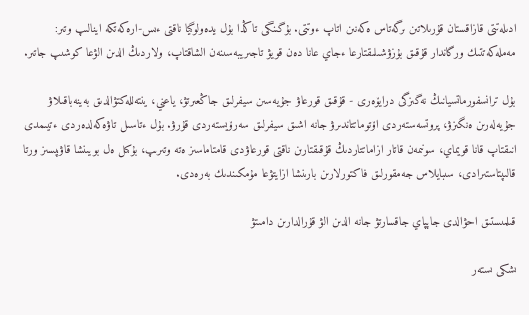ادىلەتتى قازاقستان قۇرىلاتىن ىرگەتاس ەكەنىن اتاپ ءوتتى. بۇگىنگى تاڭدا بۇل يدەولوگيا ناقتى ءىس-ارەكەتكە اينالىپ وتىر: مەملەكەتتىك ورگاندار قۇقىق بۇزۋشىلىقتارعا ءجاي عانا دەن قويۋ تاجىريبەسىنەن الشاقتاپ، ولاردىڭ الدىن الۋعا كوشىپ جاتىر.

بۇل ترانسفورماتسيانىڭ نەگىزگى درايۆەرى - قۇقىق قورعاۋ جۇيەسىن سيفرلىق جاڭعىرتۋ، ياعني، ينتەللەكتۋالدىق بەينەباقىلاۋ جۇيەلەرىن ەنگىزۋ، پروتسەستەردى اۆتوماتتاندىرۋ جانە اشىق سيفرلىق سەرۆيستەردى قۇرۋ. بۇل ءتاسىل تاۋەكەلدەردى ءتيىمدى انىقتاپ قانا قويماي، سونىمەن قاتار ازاماتتاردىڭ قۇقىقتارىن ناقتى قورعاۋدى قامتاماسىز ەتە وتىرىپ، بۇكىل ەل بويىنشا قاۋىپسىز ورتا قالىپتاستىرادى، سىبايلاس جەمقورلىق فاكتورلارىن بارىنشا ازايتۋعا مۇمكىندىك بەرەدى.

قىلمىستىق احۋالدى جاپپاي جاقسارتۋ جانە الدىن الۋ قۇرالدارىن دامىتۋ

ىشكى ىستەر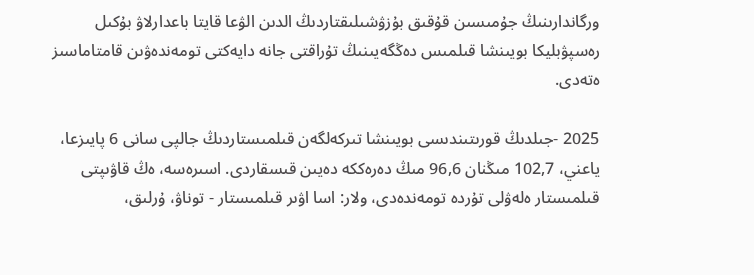ورگاندارىنىڭ جۇمىسىن قۇقىق بۇزۋشىلىقتاردىڭ الدىن الۋعا قايتا باعدارلاۋ بۇكىل رەسپۋبليكا بويىنشا قىلمىس دەڭگەيىنىڭ تۇراقتى جانە دايەكتى تومەندەۋىن قامتاماسىز ەتەدى.

2025 -جىلدىڭ قورىتىندىسى بويىنشا تىركەلگەن قىلمىستاردىڭ جالپى سانى 6 پايىزعا، ياعني، 102,7 مىڭنان 96,6 مىڭ دەرەككە دەيىن قىسقاردى. اسىرەسە، ەڭ قاۋىپتى قىلمىستار ەلەۋلى تۇردە تومەندەدى، ولار: اسا اۋىر قىلمىستار - توناۋ، ۇرلىق،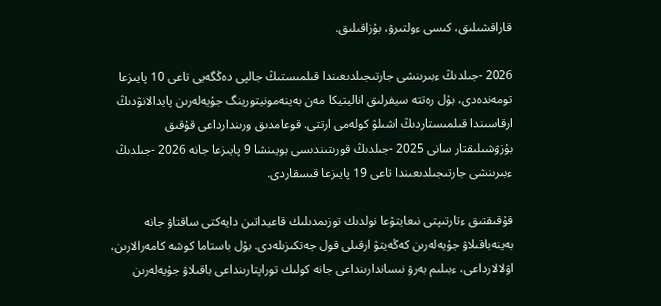قاراقشىلىق، كىسى ءولتىرۋ، بۇزاقىلىق.

2026 -جىلدىڭ ءبىرىنشى جارتىجىلدىعىندا قىلمىستىڭ جالپى دەڭگەيى تاعى 10 پايىزعا تومەندەدى، بۇل رەتتە سيفرلىق اناليتيكا مەن بەينەمونيتورينگ جۇيەلەرىن پايدالانۋدىڭ ارقاسىندا قىلمىستاردىڭ اشىلۋ كولەمى ارتتى. قوعامدىق ورىندارداعى قۇقىق بۇزۋشىلىقتار سانى 2025 -جىلدىڭ قورىتىندىسى بويىنشا 9 پايىزعا جانە 2026 -جىلدىڭ ءبىرىنشى جارتىجىلدىعىندا تاعى 19 پايىزعا قىسقاردى.

قۇقىقتىق ءتارتىپتى نىعايتۋعا نولدىك توزىمدىلىك قاعيداتىن دايەكتى ساقتاۋ جانە بەينەباقىلاۋ جۇيەلەرىن كەڭەيتۋ ارقىلى قول جەتكىزىلەدى. بۇل باستاما كوشە كامەرالارىن، اۋلالارداعى، ءبىلىم بەرۋ نىساندارىنداعى جانە كولىك توراپتارىنداعى باقىلاۋ جۇيەلەرىن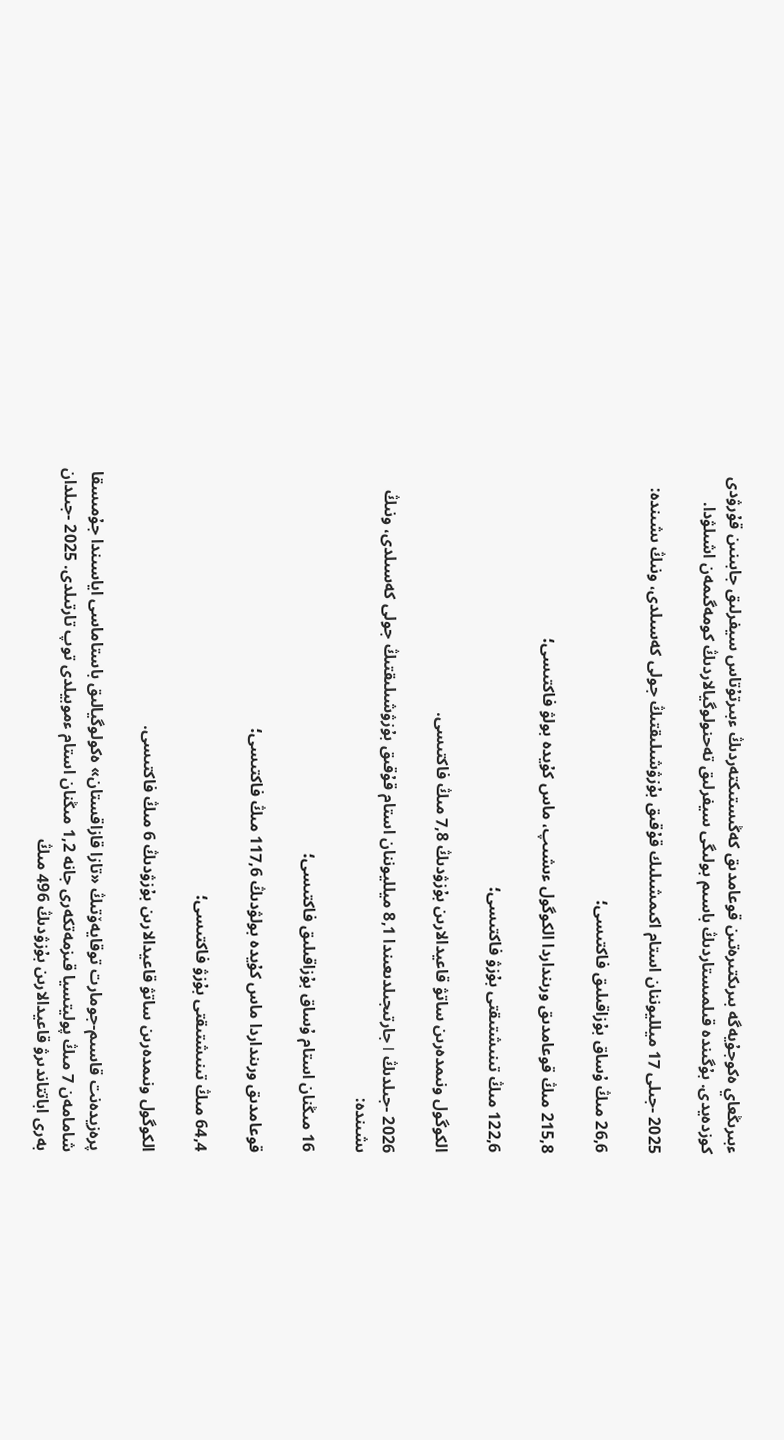ءبىرىڭعاي ەكوجۇيەگە بىرىكتىرەتىن قوعامدىق كەڭىستىكتەردىڭ ءبىرتۇتاس سيفرلىق جابىنىن قۇرۋدى كوزدەيدى. بۇگىندە قىلمىستاردىڭ باسىم بولىگى سيفرلىق تەحنولوگيالاردىڭ كومەگىمەن اشىلۋدا.

2025 -جىلى 17 ميلليوننان استام اكىمشىلىك قۇقىق بۇزۋشىلىقتىڭ جولى كەسىلدى، ونىڭ ىشىندە:

26,6 مىڭ ۇساق بۇزاقىلىق فاكتىسى؛

215,8 مىڭ قوعامدىق ورىنداردا الكوگول ءىشىپ، ماس كۇيدە بولۋ فاكتىسى؛

122,6 مىڭ تىنىشتىقتى بۇزۋ فاكتىسى؛

الكوگول ونىمدەرىن ساتۋ قاعيدالارىن بۇزۋدىڭ 7,8 مىڭ فاكتىسى.

2026 -جىلدىڭ I جارتىجىلدىعىندا 8,1 ميلليوننان استام قۇقىق بۇزۋشىلىقتىڭ جولى كەسىلدى، ونىڭ ىشىندە:

16 مىڭنان استام ۇساق بۇزاقىلىق فاكتىسى؛

قوعامدىق ورىنداردا ماس كۇيدە بولۋدىڭ 117,6 مىڭ فاكتىسى؛

64,4 مىڭ تىنىشتىقتى بۇزۋ فاكتىسى؛

الكوگول ونىمدەرىن ساتۋ قاعيدالارىن بۇزۋدىڭ 6 مىڭ فاكتىسى.

پرەزيدەنت قاسىم-جومارت توقايەۆتىڭ «تازا قازاقستان» ەكولوگيالىق باستاماسى اياسىندا جۇمىسقا شامامەن 7 مىڭ پوليتسيا قىزمەتكەرى جانە 1,2 مىڭنان استام ءموبيلدى توپ تارتىلدى. 2025 -جىلدان بەرى اباتتاندىرۋ قاعيدالارىن بۇزۋدىڭ 496 مىڭ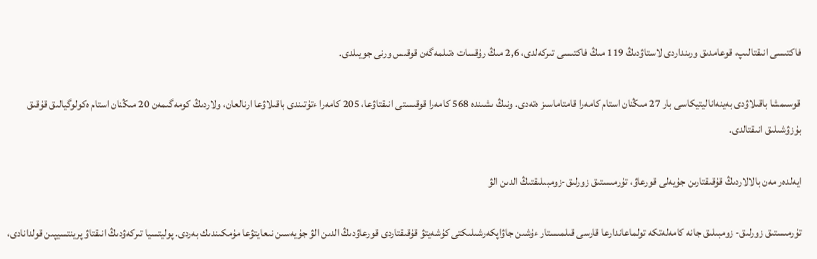فاكتىسى انىقتالىپ، قوعامدىق ورىنداردى لاستاۋدىڭ 119 مىڭ فاكتىسى تىركەلدى، 2,6 مىڭ رۇقسات ەتىلمەگەن قوقىس ورنى جويىلدى.

قوسىمشا باقىلاۋدى بەينەاناليتيكاسى بار 27 مىڭنان استام كامەرا قامتاماسىز ەتەدى. ونىڭ ىشىندە 568 كامەرا قوقىستى انىقتاۋعا، 205 كامەرا ءتۇتىندى باقىلاۋعا ارنالعان، ولاردىڭ كومەگىمەن 20 مىڭنان استام ەكولوگيالىق قۇقىق بۇزۋشىلىق انىقتالدى.

ايەلدەر مەن بالالاردىڭ قۇقىقتارىن جۇيەلى قورعاۋ، تۇرمىستىق زورلىق-زومبىلىقتىڭ الدىن الۋ

تۇرمىستىق زورلىق- زومبىلىق جانە كامەلەتكە تولماعاندارعا قارسى قىلمىستار ءۇشىن جاۋاپكەرشىلىكتى كۇشەيتۋ قۇقىقتاردى قورعاۋدىڭ الدىن الۋ جۇيەسىن نىعايتۋعا مۇمكىندىك بەردى. پوليتسيا تىركەۋدىڭ انىقتاۋ پرينتسيپىن قولدانادى،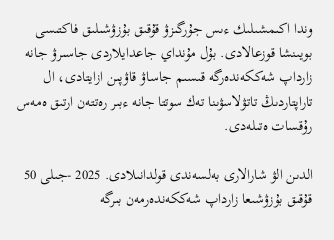وندا اكىمشىلىك ءىس جۇرگىزۋ قۇقىق بۇزۋشىلىق فاكتىسى بويىنشا قوزعالادى. بۇل مۇنداي جاعدايلاردى جاسىرۋ جانە زارداپ شەككەندەرگە قىسىم جاساۋ قاۋپىن ازايتادى، ال تاراپتاردىڭ تاتۋلاسۋىنا تەك سوتتا جانە ءبىر رەتتەن ارتىق ەمەس رۇقسات ەتىلەدى.

الدىن الۋ شارالارى بەلسەندى قولدانىلادى. 2025 -جىلى 50 قۇقىق بۇزۋشىعا زارداپ شەككەندەرمەن بىرگە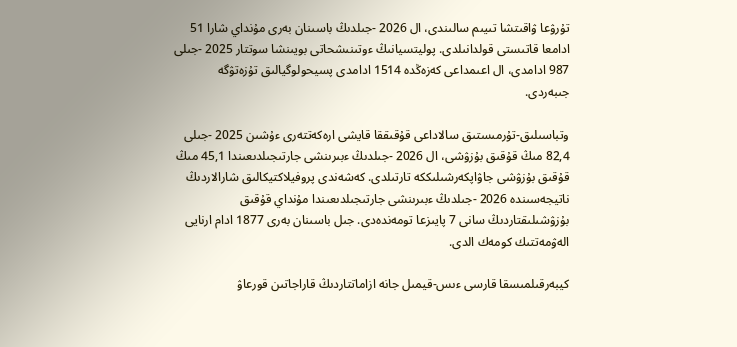تۇرۋعا ۋاقىتشا تىيىم سالىندى، ال 2026 -جىلدىڭ باسىنان بەرى مۇنداي شارا 51 ادامعا قاتىستى قولدانىلدى. پوليتسيانىڭ ءوتىنىشحاتى بويىنشا سوتتار 2025 -جىلى 987 ادامدى، ال اعىمداعى كەزەڭدە 1514 ادامدى پسيحولوگيالىق تۇزەتۋگە جىبەردى.

وتباسىلىق-تۇرمىستىق سالاداعى قۇقىققا قايشى ارەكەتتەرى ءۇشىن 2025 -جىلى 82,4 مىڭ قۇقىق بۇزۋشى، ال 2026 -جىلدىڭ ءبىرىنشى جارتىجىلدىعىندا 45,1 مىڭ قۇقىق بۇزۋشى جاۋاپكەرشىلىككە تارتىلدى. كەشەندى پروفيلاكتيكالىق شارالاردىڭ ناتيجەسىندە 2026 -جىلدىڭ ءبىرىنشى جارتىجىلدىعىندا مۇنداي قۇقىق بۇزۋشىلىقتاردىڭ سانى 7 پايىزعا تومەندەدى. جىل باسىنان بەرى 1877 ادام ارنايى الەۋمەتتىك كومەك الدى.

كيبەرقىلمىسقا قارسى ءىس-قيمىل جانە ازاماتتاردىڭ قاراجاتىن قورعاۋ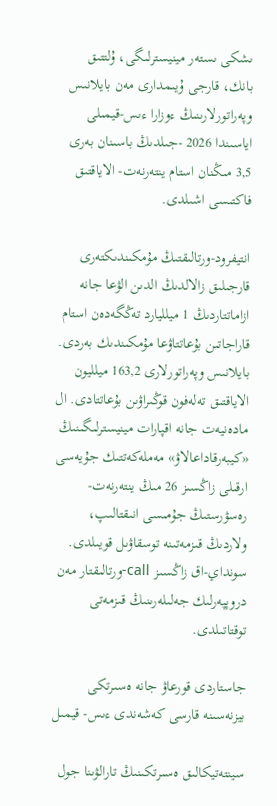ىشكى ىستەر مينيسترلىگى، ۇلتتىق بانك، قارجى ۇيىمدارى مەن بايلانىس وپەراتورلارىنىڭ ءوزارا ءىس-قيمىلى اياسىندا 2026 -جىلدىڭ باسىنان بەرى 3,5 مىڭنان استام ينتەرنەت- الاياقتىق فاكتىسى اشىلدى.

انتيفرود-ورتالىقتىڭ مۇمكىندىكتەرى قارجىلىق زالالدىڭ الدىن الۋعا جانە ازاماتتاردىڭ 1 ميلليارد تەڭگەدەن استام قاراجاتىن بۇعاتتاۋعا مۇمكىندىك بەردى. بايلانىس وپەراتورلارى 163,2 ميلليون الاياقتىق تەلەفون قوڭىراۋىن بۇعاتتادى. ال مادەنيەت جانە اقپارات مينيسترلىگىنىڭ «كيبەرقاداعالاۋ» مەملەكەتتىك جۇيەسى ارقىلى زاڭسىز 26 مىڭ ينتەرنەت- رەسۋرستىڭ جۇمىسى انىقتالىپ، ولاردىڭ قىزمەتىنە توسقاۋىل قويىلدى. سونداي-اق زاڭسىز call-ورتالىقتار مەن دروپپەرلىك جەلىلەرىنىڭ قىزمەتى توقتاتىلدى.

جاستاردى قورعاۋ جانە ەسىرتكى بيزنەسىنە قارسى كەشەندى ءىس- قيمىل

سينتەتيكالىق ەسىرتكىنىڭ تارالۋىنا جول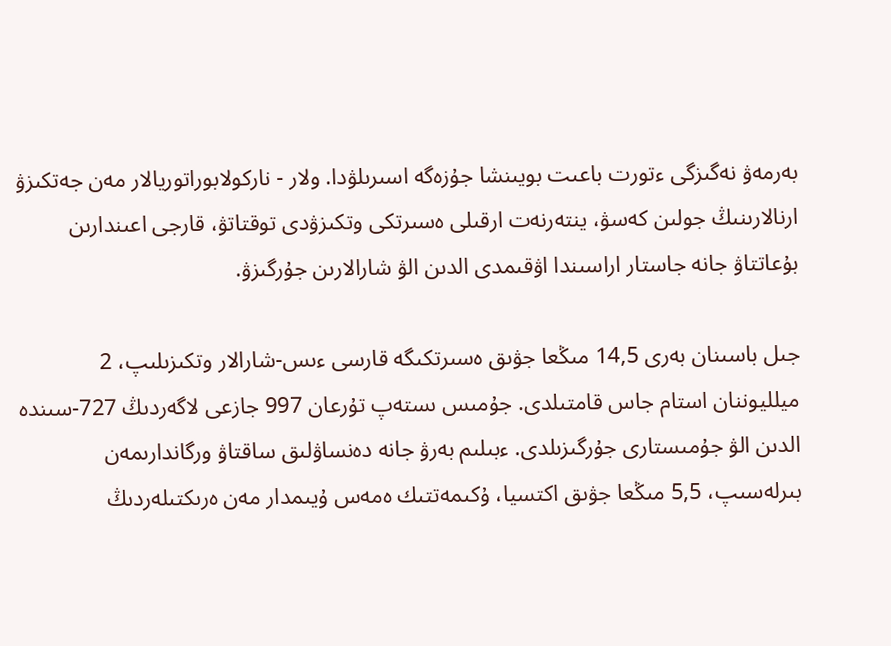بەرمەۋ نەگىزگى ءتورت باعىت بويىنشا جۇزەگە اسىرىلۋدا. ولار - ناركولابوراتوريالار مەن جەتكىزۋ ارنالارىنىڭ جولىن كەسۋ، ينتەرنەت ارقىلى ەسىرتكى وتكىزۋدى توقتاتۋ، قارجى اعىندارىن بۇعاتتاۋ جانە جاستار اراسىندا اۋقىمدى الدىن الۋ شارالارىن جۇرگىزۋ.

جىل باسىنان بەرى 14,5 مىڭعا جۋىق ەسىرتكىگە قارسى ءىس-شارالار وتكىزىلىپ، 2 ميلليوننان استام جاس قامتىلدى. جۇمىس ىستەپ تۇرعان 997 جازعى لاگەردىڭ 727-سىندە الدىن الۋ جۇمىستارى جۇرگىزىلدى. ءبىلىم بەرۋ جانە دەنساۋلىق ساقتاۋ ورگاندارىمەن بىرلەسىپ، 5,5 مىڭعا جۋىق اكتسيا، ۇكىمەتتىك ەمەس ۇيىمدار مەن ەرىكتىلەردىڭ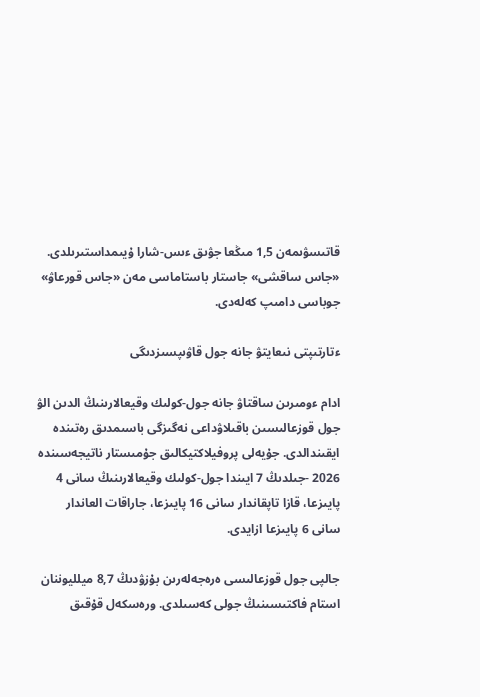قاتىسۋىمەن 1,5 مىڭعا جۋىق ءىس-شارا ۇيىمداستىرىلدى. «جاس ساقشى» جاستار باستاماسى مەن «جاس قورعاۋ» جوباسى دامىپ كەلەدى.

ءتارتىپتى نىعايتۋ جانە جول قاۋىپسىزدىگى

ادام ءومىرىن ساقتاۋ جانە جول-كولىك وقيعالارىنىڭ الدىن الۋ جول قوزعالىسىن باقىلاۋداعى نەگىزگى باسىمدىق رەتىندە ايقىندالدى. جۇيەلى پروفيلاكتيكالىق جۇمىستار ناتيجەسىندە 2026 -جىلدىڭ 7 ايىندا جول-كولىك وقيعالارىنىڭ سانى 4 پايىزعا، قازا تاپقاندار سانى 16 پايىزعا، جاراقات العاندار سانى 6 پايىزعا ازايدى.

جالپى جول قوزعالىسى ەرەجەلەرىن بۇزۋدىڭ 8,7 ميلليوننان استام فاكتىسىنىڭ جولى كەسىلدى. ورەسكەل قۇقىق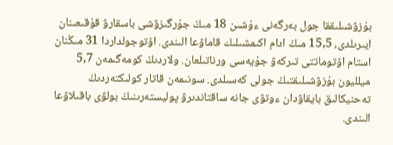بۇزۋشىلىققا جول بەرگەنى ءۇشىن 18 مىڭ جۇرگىزۋشى باسقارۋ قۇقىعىنان ايىرىلدى، 15,5 مىڭ ادام اكىمشىلىك قاماۋعا الىندى. اۆتوجولداردا 31 مىڭنان استام اۆتوماتتى تىركەۋ جۇيەسى ورناتىلعان. ولاردىڭ كومەگىمەن 5,7 ميلليون بۇزۋشىلىقتىڭ جولى كەسىلدى. سونىمەن قاتار كولىكتەردىڭ تەحنيكالىق بايقاۋدان ءوتۋى جانە ساقتاندىرۋ پوليستەرىنىڭ بولۋى باقىلاۋعا الىندى.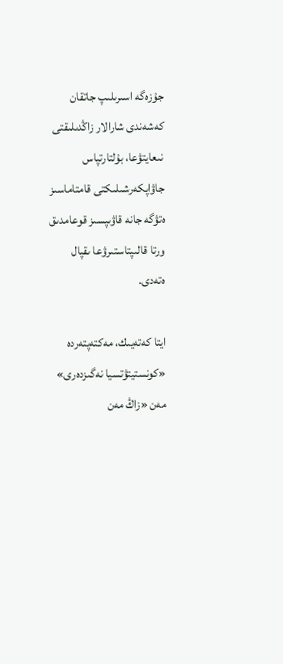جۇزەگە اسىرىلىپ جاتقان كەشەندى شارالار زاڭدىلىقتى نىعايتۋعا، بۇلتارتپاس جاۋاپكەرشىلىكتى قامتاماسىز ەتۋگە جانە قاۋىپسىز قوعامدىق ورتا قالىپتاستىرۋعا ىقپال ەتەدى.

ايتا كەتەيىك، مەكتەپتەردە «كونستيتۋتسيا نەگىزدەرى» مەن «زاڭ مەن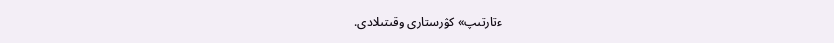ءتارتىپ» كۋرستارى وقىتىلادى.